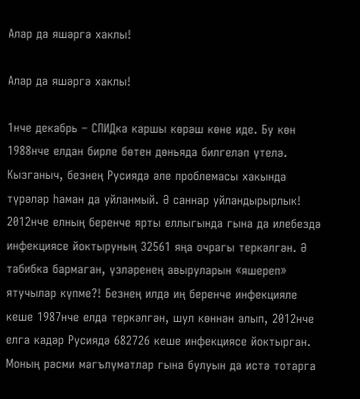Алар да яшәргә хаклы!

Алар да яшәргә хаклы!

1нче декабрь – СПИДка каршы көрәш көне иде. Бу көн 1988нче елдан бирле бөтен дөньяда билгеләп үтелә. Кызганыч, безнең Русиядә әле проблемасы хакында түрәләр һаман да уйланмый. Ә саннар уйландырырлык! 2012нче елның беренче ярты еллыгында гына да илебездә инфекциясе йоктыруның 32561 яңа очрагы теркәлгән. Ә табибка бармаган, үзләренең авыруларын «яшереп» ятучылар күпме?! Безнең илдә иң беренче инфекцияле кеше 1987нче елда теркәлгән, шул көннән алып, 2012нче елга кадәр Русиядә 682726 кеше инфекциясе йоктырган. Моның рәсми мәгълүматлар гына булуын да истә тотарга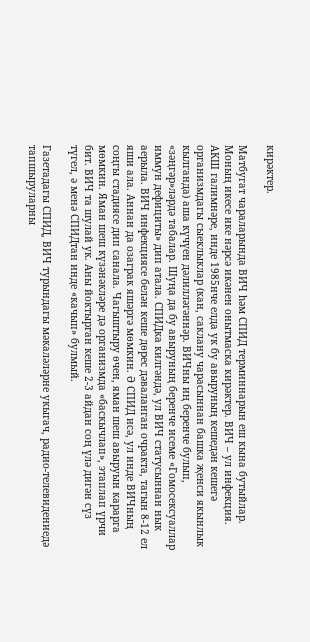кирәктер.

Матбугат чараларында ВИЧ һәм СПИД терминнарын еш кына бутыйлар. Моның икесе ике нәрсә икәнен онытмаска кирәктер. ВИЧ – ул инфекция. АКШ галимнәре, инде 1985нче елда ук бу авыруның кешедән кешегә организмдагы сыеклыклар (кан, саклану чарасыннан башка җенси якынлык кылганда) аша күчүен дәлилләгәннәр. ВИЧны иң беренче булып, «зәңгәр»ләрдә табалар. Шуңа да бу авыруның беренче исеме «Гомосексуаллар иммун дефициты» дип атала. СПИДка килгәндә, ул ВИЧ статусыннан нык аерыла. ВИЧ инфекциясе белән кеше дөрес дәваланган очракта, тагын 8-12 ел яши ала. Аннан да озаграк яшәргә мөмкин. Ә СПИД исә, ул инде ВИЧның соңгы стадиясе дип санала. Чагыштыру өчен, яман шеш авыруын карарга мөмкин. Яман шеш күзәнәкләре дә организмда «баскычлап», этаплап үрчи бит. ВИЧ та шулай ук. Аны йоктырган кеше 2-3 айдан соң үлә дигән сүз түгел, ә менә СПИДтан инде «качып» булмый.

Газетадагы СПИД, ВИЧ турындагы мәкаләләрне укыгач, радио-телевидениедә тапшыруларны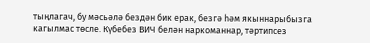тыңлагач, бу мәсьәлә бездән бик ерак, безгә һәм якыннарыбызга кагылмас төсле. Күбебез ВИЧ белән наркоманнар, тәртипсез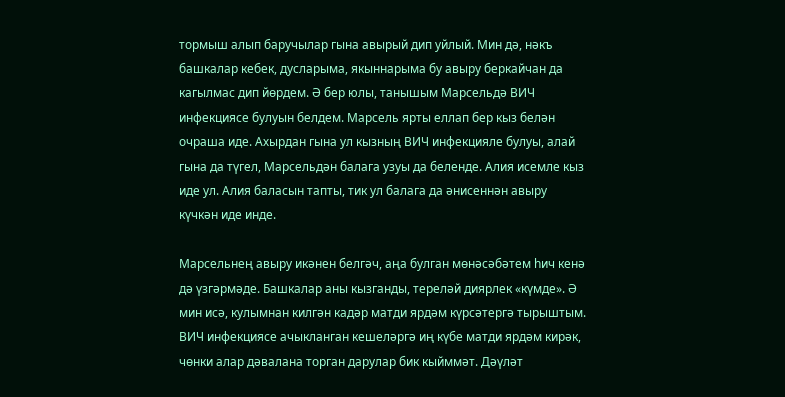тормыш алып баручылар гына авырый дип уйлый. Мин дә, нәкъ башкалар кебек, дусларыма, якыннарыма бу авыру беркайчан да кагылмас дип йөрдем. Ә бер юлы, танышым Марсельдә ВИЧ инфекциясе булуын белдем. Марсель ярты еллап бер кыз белән очраша иде. Ахырдан гына ул кызның ВИЧ инфекцияле булуы, алай гына да түгел, Марсельдән балага узуы да беленде. Алия исемле кыз иде ул. Алия баласын тапты, тик ул балага да әнисеннән авыру күчкән иде инде.

Марсельнең авыру икәнен белгәч, аңа булган мөнәсәбәтем һич кенә дә үзгәрмәде. Башкалар аны кызганды, тереләй диярлек «күмде». Ә мин исә, кулымнан килгән кадәр матди ярдәм күрсәтергә тырыштым. ВИЧ инфекциясе ачыкланган кешеләргә иң күбе матди ярдәм кирәк, чөнки алар дәвалана торган дарулар бик кыйммәт. Дәүләт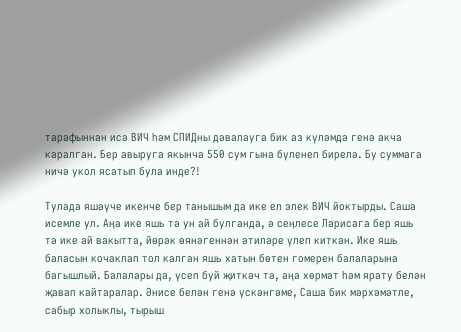тарафыннан исә ВИЧ һәм СПИДны дәвалауга бик аз күләмдә генә акча каралган. Бер авыруга якынча 550 сум гына бүленеп бирелә. Бу суммага ничә укол ясатып була инде?!

Тулада яшәүче икенче бер танышым да ике ел элек ВИЧ йоктырды. Саша исемле ул. Аңа ике яшь тә ун ай булганда, ә сеңлесе Ларисага бер яшь тә ике ай вакытта, йөрәк өянәгеннән әтиләре үлеп киткән. Ике яшь баласын кочаклап тол калган яшь хатын бөтен гомерен балаларына багышлый. Балалары да, үсеп буй җиткәч тә, аңа хөрмәт һәм ярату белән җавап кайтаралар. Әнисе белән генә үскәнгәме, Саша бик мәрхәмәтле, сабыр холыклы, тырыш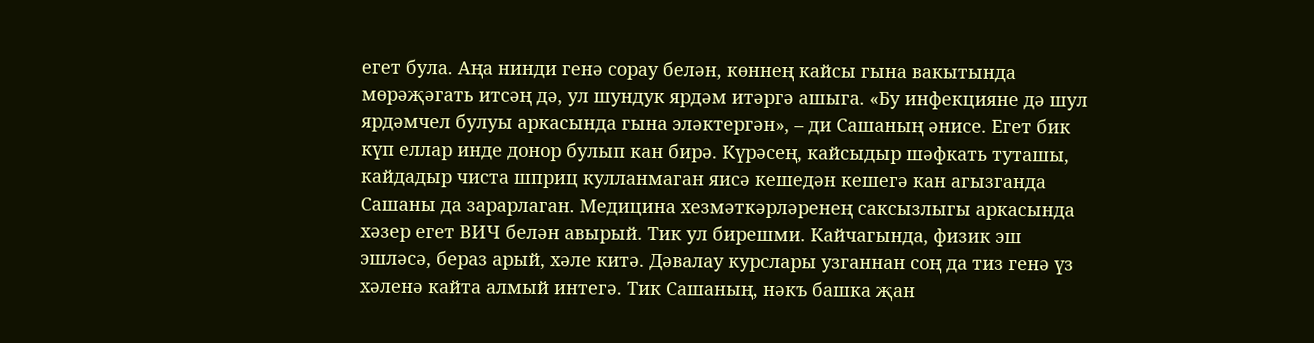егет була. Аңа нинди генә сорау белән, көннең кайсы гына вакытында мөрәҗәгать итсәң дә, ул шундук ярдәм итәргә ашыга. «Бу инфекцияне дә шул ярдәмчел булуы аркасында гына эләктергән», – ди Сашаның әнисе. Егет бик күп еллар инде донор булып кан бирә. Күрәсең, кайсыдыр шәфкать туташы, кайдадыр чиста шприц кулланмаган яисә кешедән кешегә кан агызганда Сашаны да зарарлаган. Медицина хезмәткәрләренең саксызлыгы аркасында хәзер егет ВИЧ белән авырый. Тик ул бирешми. Кайчагында, физик эш эшләсә, бераз арый, хәле китә. Дәвалау курслары узганнан соң да тиз генә үз хәленә кайта алмый интегә. Тик Сашаның, нәкъ башка җан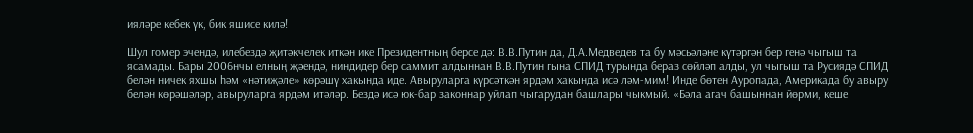ияләре кебек үк, бик яшисе килә!

Шул гомер эчендә, илебездә җитәкчелек иткән ике Президентның берсе дә: В.В.Путин да, Д.А.Медведев та бу мәсьәләне күтәргән бер генә чыгыш та ясамады. Бары 2006нчы елның җәендә, ниндидер бер саммит алдыннан В.В.Путин гына СПИД турында бераз сөйләп алды, ул чыгыш та Русиядә СПИД белән ничек яхшы һәм «нәтиҗәле» көрәшү хакында иде. Авыруларга күрсәткән ярдәм хакында исә ләм-мим! Инде бөтен Ауропада, Америкада бу авыру белән көрәшәләр, авыруларга ярдәм итәләр. Бездә исә юк-бар законнар уйлап чыгарудан башлары чыкмый. «Бәла агач башыннан йөрми, кеше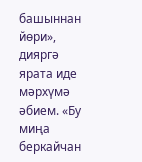башыннан йөри», дияргә ярата иде мәрхүмә әбием. «Бу миңа беркайчан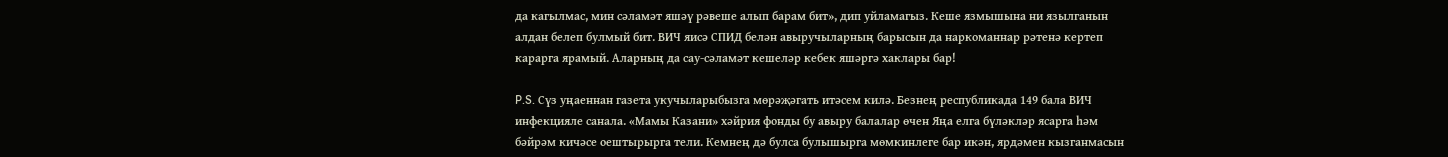да кагылмас, мин сәламәт яшәү рәвеше алып барам бит», дип уйламагыз. Кеше язмышына ни язылганын алдан белеп булмый бит. ВИЧ яисә СПИД белән авыручыларның барысын да наркоманнар рәтенә кертеп карарга ярамый. Аларның да сау-сәламәт кешеләр кебек яшәргә хаклары бар!

P.S. Сүз уңаеннан газета укучыларыбызга мөрәҗәгать итәсем килә. Безнең республикада 149 бала ВИЧ инфекцияле санала. «Мамы Казани» хәйрия фонды бу авыру балалар өчен Яңа елга бүләкләр ясарга һәм бәйрәм кичәсе оештырырга тели. Кемнең дә булса булышырга мөмкинлеге бар икән, ярдәмен кызганмасын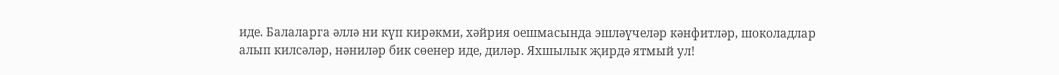иде. Балаларга әллә ни күп кирәкми, хәйрия оешмасында эшләүчеләр кәнфитләр, шоколадлар алып килсәләр, нәниләр бик сөенер иде, диләр. Яхшылык җирдә ятмый ул!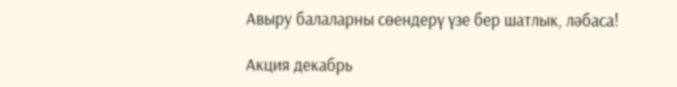Авыру балаларны сөендерү үзе бер шатлык, ләбаса!

Акция декабрь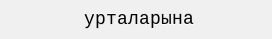урталарына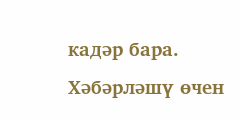кадәр бара. Хәбәрләшү өчен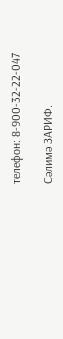телефон: 8-900-32-22-047

Сәлимә ЗАРИФ.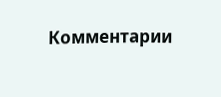Комментарии